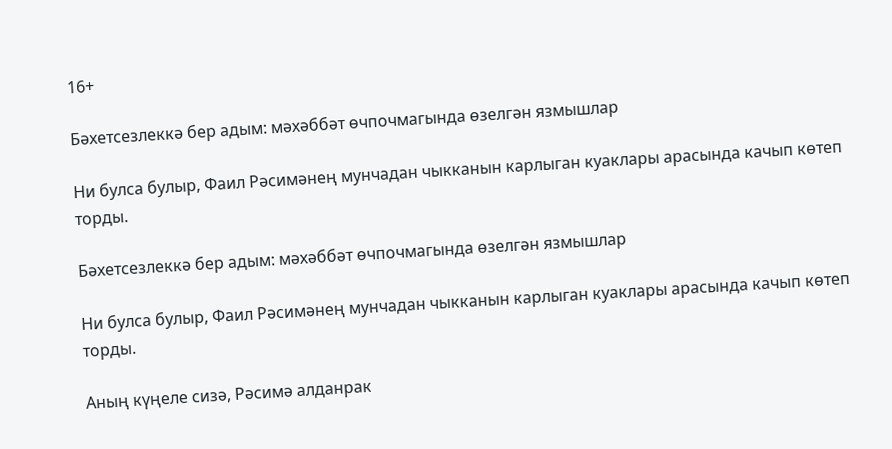16+

Бәхетсезлеккә бер адым: мәхәббәт өчпочмагында өзелгән язмышлар

Ни булса булыр, Фаил Рәсимәнең мунчадан чыкканын карлыган куаклары арасында качып көтеп торды.

Бәхетсезлеккә бер адым: мәхәббәт өчпочмагында өзелгән язмышлар

Ни булса булыр, Фаил Рәсимәнең мунчадан чыкканын карлыган куаклары арасында качып көтеп торды.

Аның күңеле сизә, Рәсимә алданрак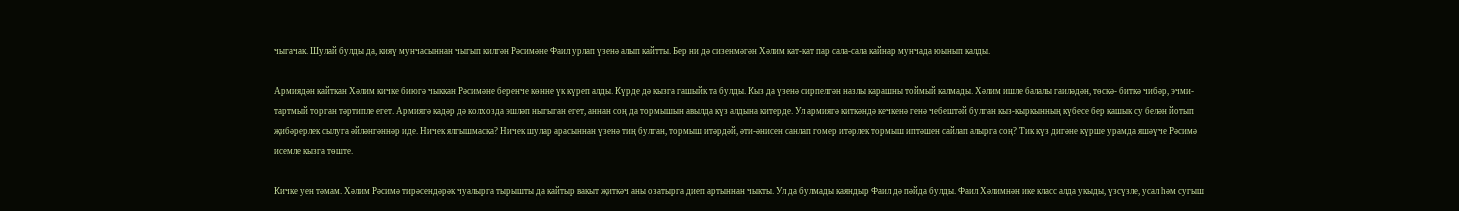чыгачак. Шулай булды да, кияү мунчасыннан чыгып килгән Рәсимәне Фаил урлап үзенә алып кайтты. Бер ни дә сизенмәгән Хәлим кат-кат пар сала-сала кайнар мунчада юынып калды.

Армиядән кайткан Хәлим кичке биюгә чыккан Рәсимәне беренче көнне үк күреп алды. Күрде дә кызга гашыйк та булды. Кыз да үзенә сирпелгән назлы карашны тоймый калмады. Хәлим ишле балалы гаиләдән, төскә- биткә чибәр, эчми-тартмый торган тәртипле егет. Армиягә кадәр дә колхозда эшләп ныгыган егет, аннан соң да тормышын авылда күз алдына китерде. Ул армиягә киткәндә кечкенә генә чебештәй булган кыз-кыркынның күбесе бер кашык су белән йотып җибәрерлек сылуга әйләнгәннәр иде. Ничек ялгышмаска? Ничек шулар арасыннан үзенә тиң булган, тормыш итәрдәй, әти-әнисен санлап гомер итәрлек тормыш иптәшен сайлап алырга соң? Тик күз дигәне күрше урамда яшәүче Рәсимә исемле кызга төште.

Кичке уен тәмам. Хәлим Рәсимә тирәсендәрәк чуалырга тырышты да кайтыр вакыт җиткәч аны озатырга диеп артыннан чыкты. Ул да булмады каяндыр Фаил дә пәйда булды. Фаил Хәлимнән ике класс алда укыды, үзсүзле, усал һәм сугыш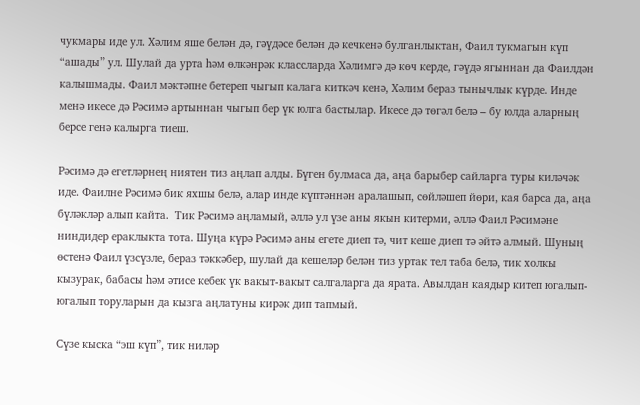чукмары иде ул. Хәлим яше белән дә, гәүдәсе белән дә кечкенә булганлыктан, Фаил тукмагын күп “ашады” ул. Шулай да урта һәм өлкәнрәк классларда Хәлимгә дә көч керде, гәүдә ягыннан да Фаилдән калышмады. Фаил мәктәпне бетереп чыгып калага киткәч кенә, Хәлим бераз тынычлык күрде. Инде менә икесе дә Рәсимә артыннан чыгып бер үк юлга бастылар. Икесе дә төгәл белә – бу юлда аларның берсе генә калырга тиеш.

Рәсимә дә егетләрнең ниятен тиз аңлап алды. Бүген булмаса да, аңа барыбер сайларга туры киләчәк иде. Фаилне Рәсимә бик яхшы белә, алар инде күптәннән аралашып, сөйләшеп йөри, кая барса да, аңа бүләкләр алып кайта.  Тик Рәсимә аңламый, әллә ул үзе аны якын китерми, әллә Фаил Рәсимәне ниндидер ераклыкта тота. Шуңа күрә Рәсимә аны егете диеп тә, чит кеше диеп тә әйтә алмый. Шуның өстенә Фаил үзсүзле, бераз тәккәбер, шулай да кешеләр белән тиз уртак тел таба белә, тик холкы кызурак, бабасы һәм әтисе кебек үк вакыт-вакыт салгаларга да ярата. Авылдан каядыр китеп югалып-югалып торуларын да кызга аңлатуны кирәк дип тапмый.

Сүзе кыска “эш күп”, тик ниләр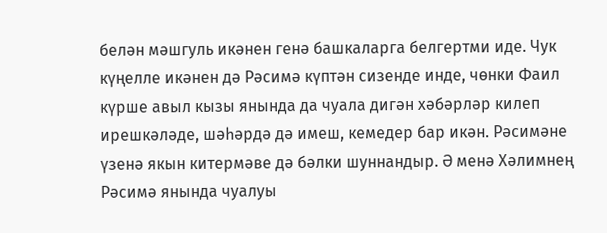белән мәшгуль икәнен генә башкаларга белгертми иде. Чук күңелле икәнен дә Рәсимә күптән сизенде инде, чөнки Фаил күрше авыл кызы янында да чуала дигән хәбәрләр килеп ирешкәләде, шәһәрдә дә имеш, кемедер бар икән. Рәсимәне үзенә якын китермәве дә бәлки шуннандыр. Ә менә Хәлимнең Рәсимә янында чуалуы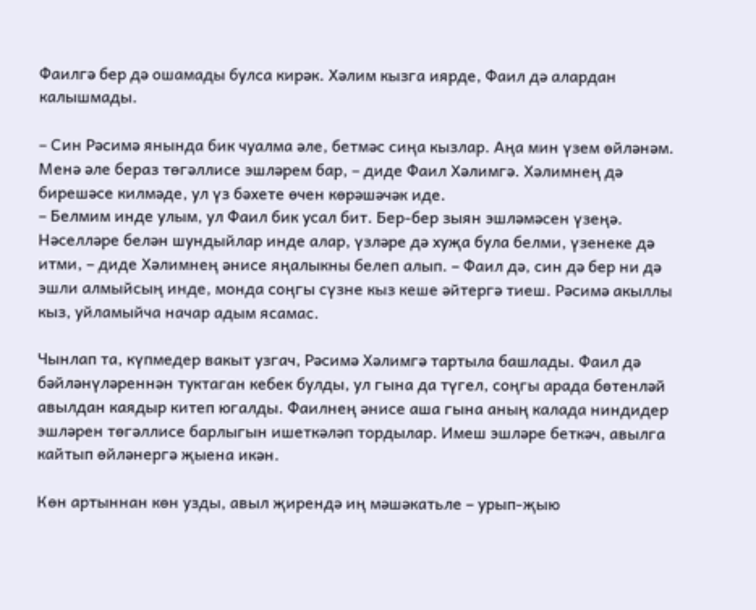Фаилгә бер дә ошамады булса кирәк. Хәлим кызга иярде, Фаил дә алардан калышмады.

– Син Рәсимә янында бик чуалма әле, бетмәс сиңа кызлар. Аңа мин үзем өйләнәм. Менә әле бераз төгәллисе эшләрем бар, – диде Фаил Хәлимгә. Хәлимнең дә бирешәсе килмәде, ул үз бәхете өчен көрәшәчәк иде.
– Белмим инде улым, ул Фаил бик усал бит. Бер-бер зыян эшләмәсен үзеңә. Нәселләре белән шундыйлар инде алар, үзләре дә хуҗа була белми, үзенеке дә итми, – диде Хәлимнең әнисе яңалыкны белеп алып. – Фаил дә, син дә бер ни дә эшли алмыйсың инде, монда соңгы сүзне кыз кеше әйтергә тиеш. Рәсимә акыллы кыз, уйламыйча начар адым ясамас.

Чынлап та, күпмедер вакыт узгач, Рәсимә Хәлимгә тартыла башлады. Фаил дә бәйләнүләреннән туктаган кебек булды, ул гына да түгел, соңгы арада бөтенләй авылдан каядыр китеп югалды. Фаилнең әнисе аша гына аның калада ниндидер эшләрен төгәллисе барлыгын ишеткәләп тордылар. Имеш эшләре беткәч, авылга кайтып өйләнергә җыена икән.

Көн артыннан көн узды, авыл җирендә иң мәшәкатьле – урып-җыю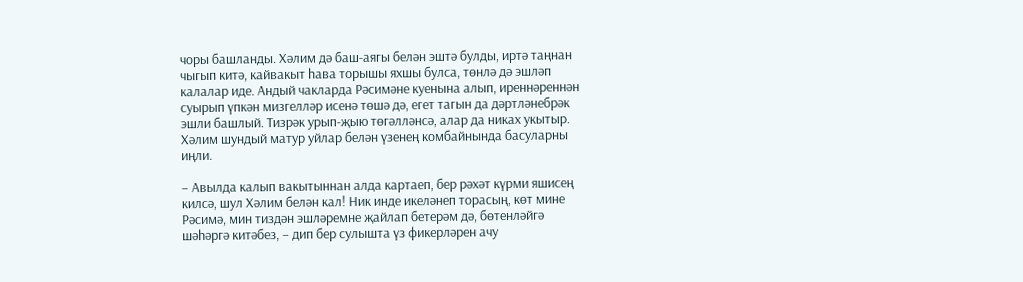чоры башланды. Хәлим дә баш-аягы белән эштә булды, иртә таңнан чыгып китә, кайвакыт һава торышы яхшы булса, төнлә дә эшләп калалар иде. Андый чакларда Рәсимәне куенына алып, иреннәреннән суырып үпкән мизгелләр исенә төшә дә, егет тагын да дәртләнебрәк эшли башлый. Тизрәк урып-җыю төгәлләнсә, алар да никах укытыр. Хәлим шундый матур уйлар белән үзенең комбайнында басуларны иңли.

– Авылда калып вакытыннан алда картаеп, бер рәхәт күрми яшисең килсә, шул Хәлим белән кал! Ник инде икеләнеп торасың, көт мине Рәсимә, мин тиздән эшләремне җайлап бетерәм дә, бөтенләйгә шәһәргә китәбез, – дип бер сулышта үз фикерләрен ачу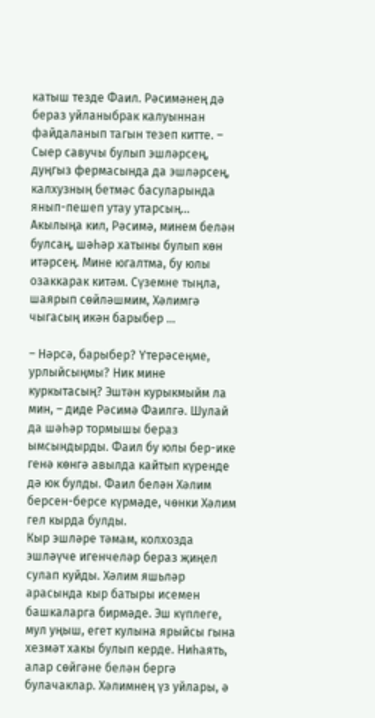катыш тезде Фаил. Рәсимәнең дә бераз уйланыбрак калуыннан файдаланып тагын тезеп китте. – Сыер савучы булып эшләрсең, дуңгыз фермасында да эшләрсең, калхузның бетмәс басуларында янып-пешеп утау утарсың... Акылыңа кил, Рәсимә, минем белән булсаң, шәһәр хатыны булып көн итәрсең. Мине югалтма, бу юлы озаккарак китәм. Сүземне тыңла, шаярып сөйләшмим, Хәлимгә чыгасың икән барыбер ...

– Нәрсә, барыбер? Үтерәсеңме, урлыйсыңмы? Ник мине куркытасың? Эштән курыкмыйм ла мин, – диде Рәсимә Фаилгә. Шулай да шәһәр тормышы бераз ымсындырды. Фаил бу юлы бер-ике генә көнгә авылда кайтып күренде дә юк булды. Фаил белән Хәлим берсен-берсе күрмәде, чөнки Хәлим гел кырда булды.
Кыр эшләре тәмам, колхозда эшләүче игенчеләр бераз җиңел сулап куйды. Хәлим яшьләр арасында кыр батыры исемен башкаларга бирмәде. Эш күплеге, мул уңыш, егет кулына ярыйсы гына хезмәт хакы булып керде. Ниһаять, алар сөйгәне белән бергә булачаклар. Хәлимнең үз уйлары, ә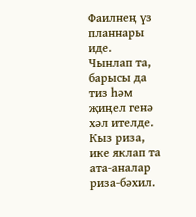Фаилнең үз планнары иде.
Чынлап та, барысы да тиз һәм җиңел генә хәл ителде. Кыз риза, ике яклап та ата-аналар риза-бәхил.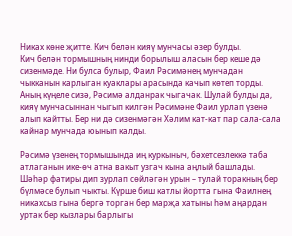Никах көне җитте. Кич белән кияү мунчасы әзер булды.
Кич белән тормышның нинди борылыш аласын бер кеше дә сизенмәде. Ни булса булыр, Фаил Рәсимәнең мунчадан чыкканын карлыган куаклары арасында качып көтеп торды. Аның күңеле сизә, Рәсимә алданрак чыгачак. Шулай булды да, кияү мунчасыннан чыгып килгән Рәсимәне Фаил урлап үзенә алып кайтты. Бер ни дә сизенмәгән Хәлим кат-кат пар сала-сала кайнар мунчада юынып калды.

Рәсимә үзенең тормышында иң куркыныч, бәхетсезлеккә таба атлаганын ике-өч атна вакыт узгач кына аңлый башлады. Шәһәр фатиры дип зурлап сөйләгән урын – тулай торакның бер бүлмәсе булып чыкты. Күрше биш катлы йортта гына Фаилнең никахсыз гына бергә торган бер марҗа хатыны һәм аңардан уртак бер кызлары барлыгы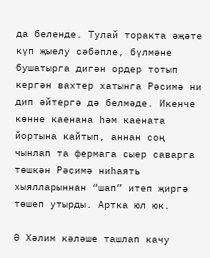да беленде. Тулай торакта әҗәте күп җыелу сәбәпле, бүлмәне бушатырга дигән ордер тотып кергән вахтер хатынга Рәсимә ни дип әйтергә дә белмәде. Икенче көнне каенана һәм каената йортына кайтып, аннан соң чынлап та фермага сыер саварга төшкән Рәсимә ниһаять хыялларыннан “шап” итеп җиргә төшеп утырды. Артка юл юк.

Ә Хәлим кәләше ташлап качу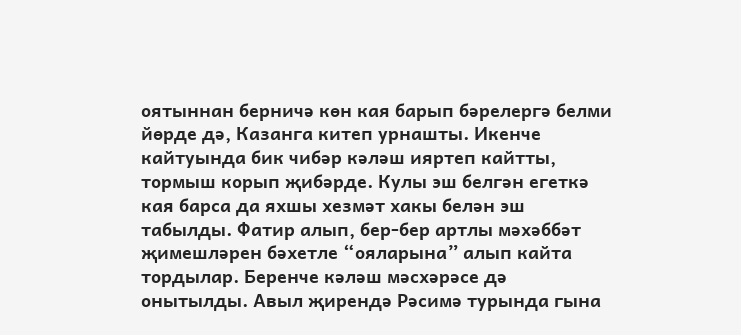оятыннан берничә көн кая барып бәрелергә белми йөрде дә, Казанга китеп урнашты. Икенче кайтуында бик чибәр кәләш ияртеп кайтты, тормыш корып җибәрде. Кулы эш белгән егеткә кая барса да яхшы хезмәт хакы белән эш табылды. Фатир алып, бер-бер артлы мәхәббәт җимешләрен бәхетле “ояларына” алып кайта тордылар. Беренче кәләш мәсхәрәсе дә онытылды. Авыл җирендә Рәсимә турында гына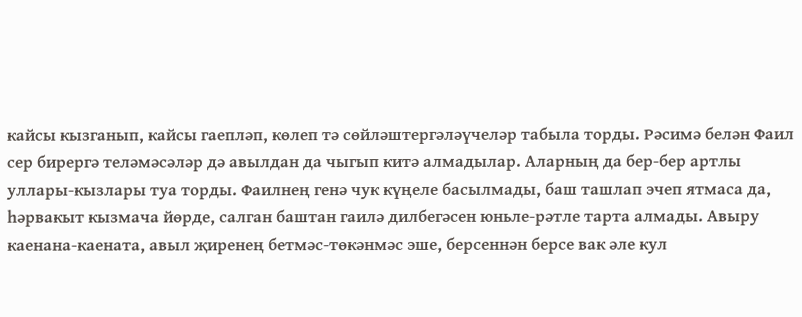кайсы кызганып, кайсы гаепләп, көлеп тә сөйләштергәләүчеләр табыла торды. Рәсимә белән Фаил сер бирергә теләмәсәләр дә авылдан да чыгып китә алмадылар. Аларның да бер-бер артлы уллары-кызлары туа торды. Фаилнең генә чук күңеле басылмады, баш ташлап эчеп ятмаса да, һәрвакыт кызмача йөрде, салган баштан гаилә дилбегәсен юньле-рәтле тарта алмады. Авыру каенана-каената, авыл җиренең бетмәс-төкәнмәс эше, берсеннән берсе вак әле кул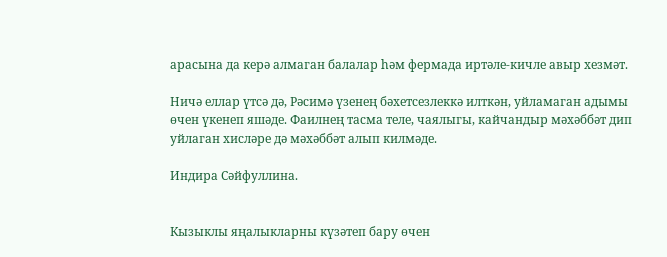арасына да керә алмаган балалар һәм фермада иртәле-кичле авыр хезмәт.

Ничә еллар үтсә дә, Рәсимә үзенең бәхетсезлеккә илткән, уйламаган адымы өчен үкенеп яшәде. Фаилнең тасма теле, чаялыгы, кайчандыр мәхәббәт дип уйлаган хисләре дә мәхәббәт алып килмәде.

Индира Сәйфуллина.


Кызыклы яңалыкларны күзәтеп бару өчен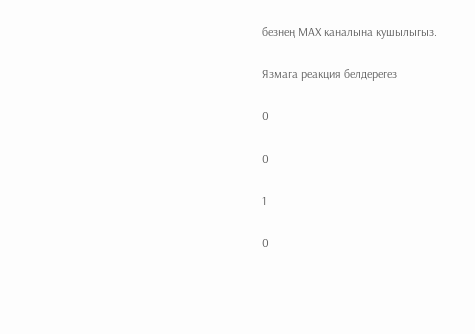безнең МАХ каналына кушылыгыз.

Язмага реакция белдерегез

0

0

1

0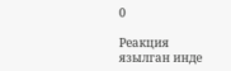0

Реакция язылган инде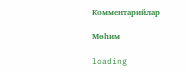Комментарийлар

Мөһим

loading